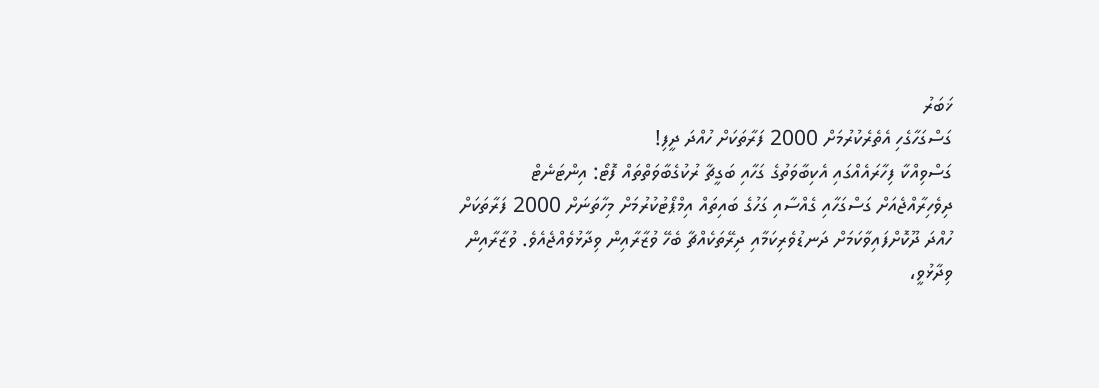ޚަބަރު
ގަސްގަހާގެހި އެތެރެކުރުމަށް 2000 ފަރާތަކަށް ހުއްދަ ދީފި!
ގަސްވިއްކާ ފިހާރައެއްގައި އެކިބާވަތުގެ ގަހާއި ބަގީޗާ ރުކުގެބާވަތްތައް ފޮޓޯ: އިންޓަނެޓް
ދިވެހިރާއްޖެއަށް ގަސްގަހާއި ގެއްސާއި ގަހުގެ ބައިތައް އިމްޕޯޓުކުރުމަށް މިހާތަނަށް 2000 ފަރާތަކަށް ހުއްދަ ދޫކޮށްފައިވާކަމަށް ދަނޑުވެރިކަމާއި ދިރޭތަކެއްޗާ ބެހޭ ވުޒާރާއިން ވިދާޅުވެއްޖެއެވެ. ވުޒާރާއިން ވިދާޅުވީ،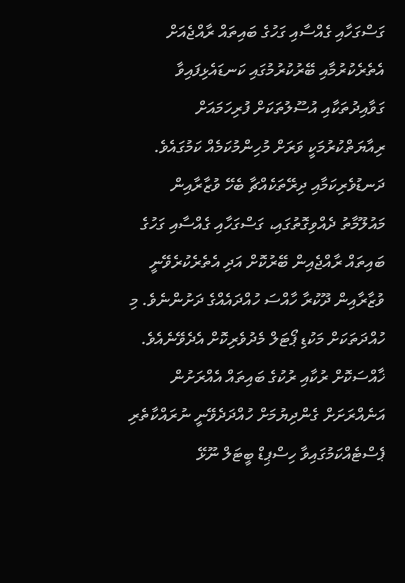ގަސްގަހާއި ގެއްސާއި ގަހުގެ ބައިތައް ރާއްޖެއަށް އެތެރެކުރުމާއި ބޭރުކުރުމުގައި ކަނޑައެޅިފައިވާ ގަވާއިދުތަކާއި އުސޫލުތަކަށް ފުރިހަމައަށް ރިއާޔަތްކުރުމަކީ ވަރަށް މުހިންމުކަމެއް ކަމުގައެވެ.
ދަނޑުވެރިކަމާއި ދިރޭތަކެއްޗާ ބެހޭ ވުޒާރާއިން މައުލޫމާތު ދެއްވިގޮތުގައި، ގަސްގަހާއި ގެއްސާއި ގަހުގެ ބައިތައް ރާއްޖެއިން ބޭރުކޮށް އަދި އެތެރެކުރެވޭނީ ވުޒާރާއިން ދޫކުރާ ހާއްސަ ހުއްދައެއްގެ ދަށުންނެވެ. މި ހުއްދަތަކަށް މަކުޑި ޕޯޓަލް މެދުވެރިކޮށް އެދެވޭނެއެވެ.
ޚާއްސަކޮށް ރުކާއި ރުކުގެ ބައިތައް އެއްރަށުން އަނެއްރަށަށް ގެންދިޔުމަށް ހުއްދަދެވޭނީ ނުރައްކާތެރި ޕެސްޓެއްކަމުގައިވާ ހިސްޕިޑް ބީޓަލް ނޫޅޭ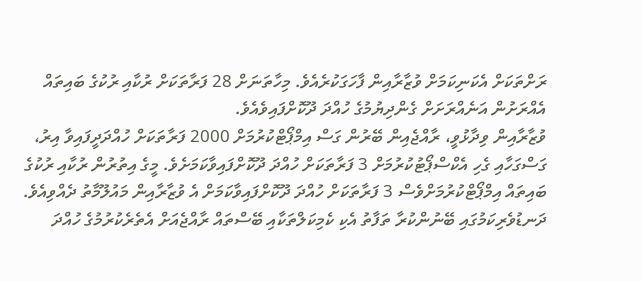ރަށްތަކަށް އެކަނިކަމަށް ވުޒާރާއިން ފާހަގަކުރެއެވެ. މިހާތަނަށް 28 ފަރާތަކަށް ރުކާއި ރުކުގެ ބައިތައް އެއްރަށުން އަނެއްރަށަށް ގެންދިޔުމުގެ ހުއްދަ ދޫކޮށްފައިވެއެވެ.
ވުޒާރާއިން ވިދާޅުވީ، ރާއްޖެއިން ބޭރުން ގަސް އިމްޕޯޓްކުރުމަށް 2000 ފަރާތަކަށް ހުއްދަދީފައިވާ އިރު، ގަސްގަހާއި ގެހި އެކްސްޕޯޓުކުރުމަށް 3 ފަރާތަކަށް ހުއްދަ ދޫކޮށްފައިވާކަމަށެވެ. މީގެ އިތުރުން ރުކާއި ރުކުގެ ބައިތައް އިމްޕޯޓްކުރުމަށްވެސް 3 ފަރާތަކަށް ހުއްދަ ދޫކޮށްފައިވާކަމަށް އެ ވުޒާރާއިން މައުލޫމާތު ދެއްވިއެވެ. ދަނޑުވެރިކަމުގައި ބޭނުންކުރާ ތަފާތު އެކި ކެމިކަލްތަކާއި ބޭސްތައް ރާއްޖެއަށް އެތެރެކުރުމުގެ ހުއްދަ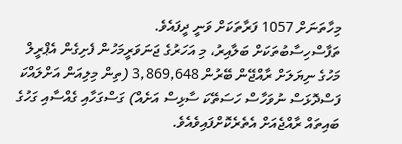މިހާތަނަށް 1057 ފަރާތަކަށް ވަނީ ދީފައެވެ.
ތަފާސްހިސާބުތަކަށް ބަލާއިރު، މި އަހަރުގެ ޖަނަވަރީމަހުން ފެށިގެން އެޕްރީލް މަހުގެ ނިޔަލަށް ރާއްޖޭން ބޭރުން 3,869,648 (ތިން މިލިއަން އަށްލައްކަ ފަސްދޮޅަސް ނުވަހާސް ހަސަތޭކަ ސާޅިސް އަށެއް) ގަސްގަހާއި ގެއްސާއި ގަހުގެ ބައިތައް ރާއްޖެއަށް އެތެރެކޮށްފައިވެއެވެ.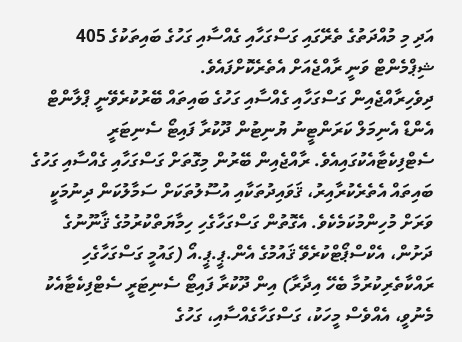އަދި މި މުއްދަތުގެ ތެރޭގައި ގަސްގަހާއި ގެއްސާއި ގަހުގެ ބައިތަކުގެ 405 ޝިޕްމެންޓް ވަނީ ރާއްޖެއަށް އެތެރެކޮށްފައެވެ.
ދިވެހިރާއްޖެއިން ގަސްގަހާއި ގެއްސާއި ގަހުގެ ބައިތައް ބޭރުކުރެވޭނީ ޕްލާންޓް އެންޑް އެނިމަލް ކަރަންޓީނު ޔުނިޓުން ދޫކުރާ ފައިޓޯ ސެނިޓަރީ ސެޓްފިކެޓާއެކުގައިއެވެ. ރާއްޖެއިން ބޭރުން މިގޮތަށް ގަސްގަހާއި ގެއްސާއި ގަހުގެ ބައިތައް އެތެރެކުރާއިރު، ޤަވައިދުތަކާއި އުސޫލުތަކަށް ސަމާލުކަން ދިނުމަކީ ވަރަށް މުހިންމުކަމެކެވެ. އެގޮތުން ގަސްގަހާގެހި ހިމާޔަތްކުރުމުގެ ޤާނޫނުގެ ދަށުން، އެކްސްޕޯޓްކުރެވޭ ޤައުމުގެ އެން.ޕީ.ޕީ.އޯ (ގައުމީ ގަސްގަހާގެހި ރައްކާތެރިކުރުމާ ބެހޭ އިދާރާ) އިން ދޫކުރާ ފައިޓޯ ސެނިޓަރީ ސެޓްފިކެޓާއެކު މެނުވީ، އެއްވެސް މީހަކު، ގަސްގަހާގެއްސާއި، ގަހުގެ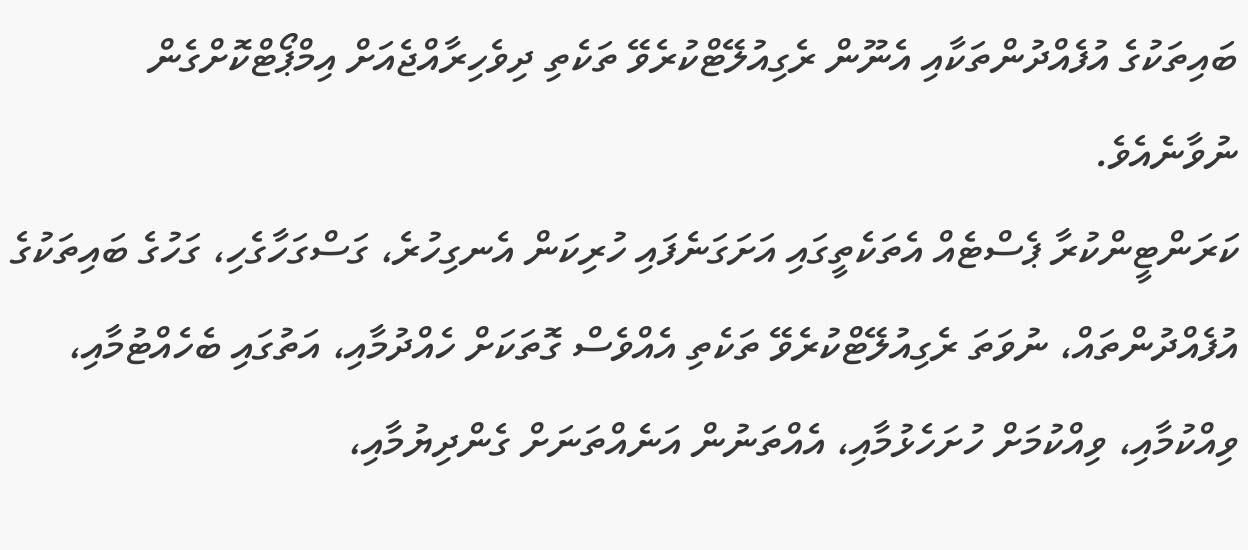ބައިތަކުގެ އުފެއްދުންތަކާއި އެނޫން ރެގިއުލޭޓްކުރެވޭ ތަކެތި ދިވެހިރާއްޖެއަށް އިމްޕޯޓްކޮށްގެން ނުވާނެއެވެ.
ކަރަންޓީންކުރާ ޕެސްޓެއް އެތަކެތީގައި އަށަގަނެފައި ހުރިކަން އެނގިހުރެ، ގަސްގަހާގެހި، ގަހުގެ ބައިތަކުގެ އުފެއްދުންތައް، ނުވަތަ ރެގިއުލޭޓްކުރެވޭ ތަކެތި އެއްވެސް ގޮތަކަށް ހެއްދުމާއި، އަތުގައި ބެހެއްޓުމާއި، ވިއްކުމާއި، ވިއްކުމަށް ހުށަހެޅުމާއި، އެއްތަނުން އަނެއްތަނަށް ގެންދިޔުމާއި،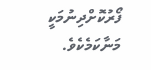ފޯރުކޮށްދިނުމަކީ މަނާކަމެކެވެ.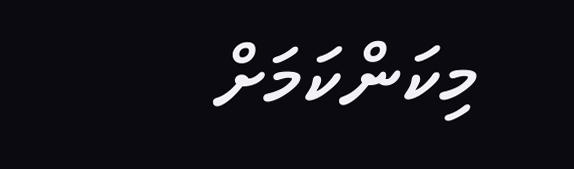މިކަންކަމަށް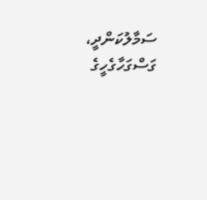ސަމާލުކަންދީ، ގަސްގަހާގެހީގެ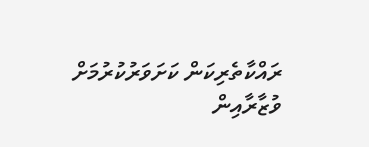ރައްކާތެރިކަން ކަށަވަރުކުރުމަށް ވުޒާރާއިން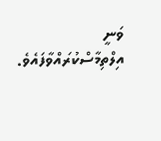ވަނީ އިލްތިމާސްކުރައްވާފައެވެ.